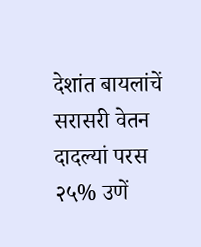देशांत बायलांचें सरासरी वेतन दादल्यां परस २५% उणें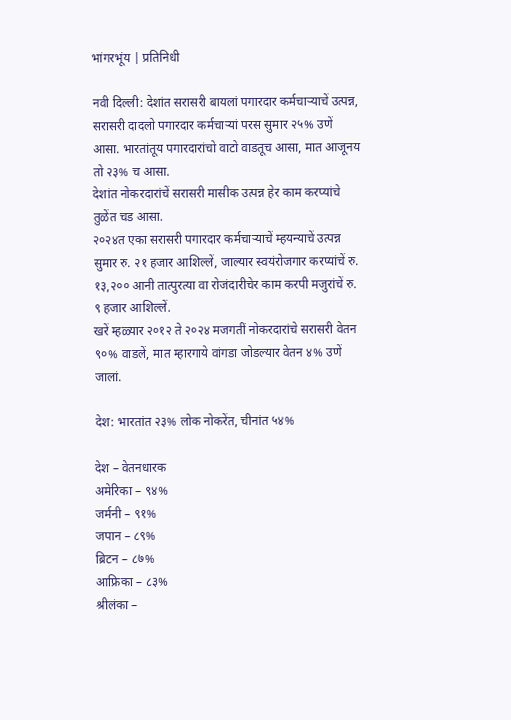भांगरभूंय | प्रतिनिधी

नवी दिल्ली: देशांत सरासरी बायलां पगारदार कर्मचार्‍याचें उत्पन्न, सरासरी दादलो पगारदार कर्मचार्‍यां परस सुमार २५% उणें आसा. भारतांतूय पगारदारांचो वाटो वाडतूच आसा, मात आजूनय तो २३% च आसा.
देशांत नोकरदारांचें सरासरी मासीक उत्पन्न हेर काम करप्यांचे तुळेंत चड आसा.
२०२४त एका सरासरी पगारदार कर्मचार्‍याचें म्हयन्याचें उत्पन्न सुमार रु. २१ हजार आशिल्लें, जाल्यार स्वयंरोजगार करप्यांचें रु. १३,२०० आनी तात्पुरत्या वा रोजंदारीचेर काम करपी मजुरांचें रु. ९ हजार आशिल्लें.
खरें म्हळ्यार २०१२ ते २०२४ मजगतीं नोकरदारांचे सरासरी वेतन ९०% वाडलें, मात म्हारगाये वांगडा जोडल्यार वेतन ४% उणें जालां.

देश: भारतांत २३% लोक नोकरेंत, चीनांत ५४%

देश – वेतनधारक
अमेरिका – ९४%
जर्मनी – ९१%
जपान – ८९%
ब्रिटन – ८७%
आफ्रिका – ८३%
श्रीलंका –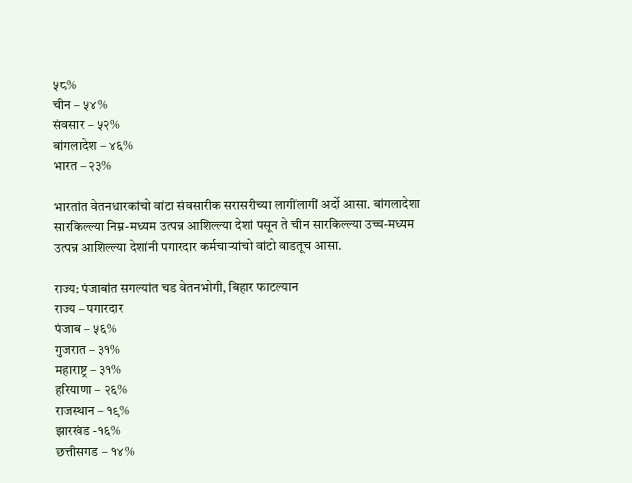५८%
चीन – ५४%
संवसार – ५२%
बांगलादेश – ४६%
भारत – २३%

भारतांत वेतनधारकांचो वांटा संवसारीक सरासरीच्या लागींलागीं अर्दो आसा. बांगलादेशा सारकिल्ल्या निम्न-मध्यम उत्पन्न आशिल्ल्या देशां पसून ते चीन सारकिल्ल्या उच्च-मध्यम उत्पन्न आशिल्ल्या देशांनी पगारदार कर्मचार्‍यांचो वांटो वाडतूच आसा.

राज्य: पंजाबांत सगल्यांत चड वेतनभोगी, बिहार फाटल्यान
राज्य – पगारदार
पंजाब – ५६%
गुजरात – ३१%
महाराष्ट्र – ३१%
हरियाणा – २६%
राजस्थान – १९%
झारखंड -१६%
छत्तीसगड – १४%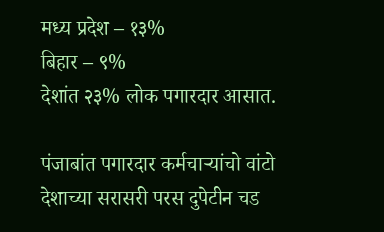मध्य प्रदेश – १३%
बिहार – ९%
देशांत २३% लोक पगारदार आसात.

पंजाबांत पगारदार कर्मचार्‍यांचो वांटो देशाच्या सरासरी परस दुपेटीन चड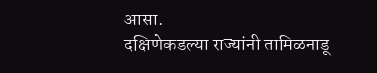आसा.
दक्षिणेकडल्या राज्यांनी तामिळनाडू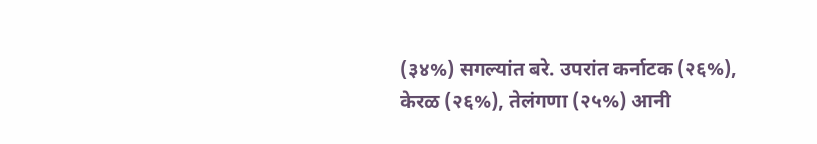(३४%) सगल्यांत बरे. उपरांत कर्नाटक (२६%), केरळ (२६%), तेलंगणा (२५%) आनी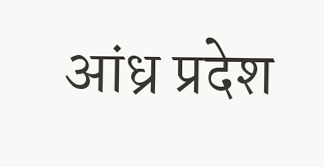आंध्र प्रदेश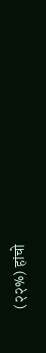(२२%) हांचो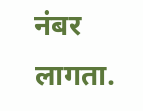नंबर लागता.